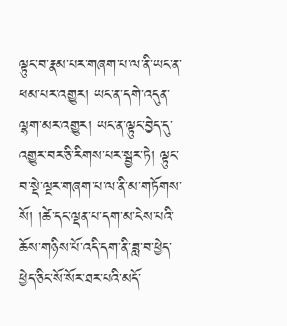ལྟུང་བ་རྣམ་པར་གཞག་པ་ལ་ནི་ཡང་ན་ཕམ་པར་འགྱུར། ཡང་ན་དགེ་འདུན་ལྷག་མར་འགྱུར། ཡང་ན་ལྟུང་བྱེད་དུ་འགྱུར་བར་ཅི་རིགས་པར་སྦྱར་ཏེ། ལྟུང་བ་སྡེ་ལྔར་གཞག་པ་ལ་ནི་མ་གཏོགས་སོ། །ཚེ་དང་ལྡན་པ་དག་མ་ངེས་པའི་ཆོས་གཉིས་པོ་འདི་དག་ནི་ཟླ་བ་ཕྱེད་ཕྱེད་ཅིང་སོ་སོར་ཐར་པའི་མདོ་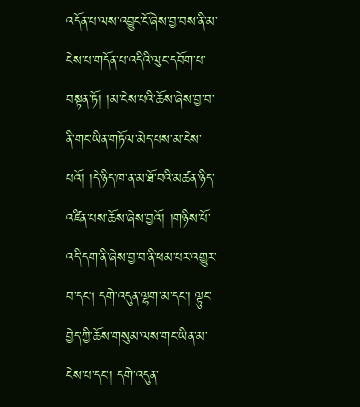འདོན་པ་ལས་འབྱུང་ངོ་ཞེས་བྱ་བས་ནི་མ་ངེས་པ་གདོན་པ་འདིའི་ལུང་དབོག་པ་བསྟན་ཏོ། །མ་ངེས་པའི་ཆོས་ཞེས་བྱ་བ་ནི་གང་ཡིན་གཏོལ་མེད་པས་མ་ངེས་པའོ། །དེ་ཉིད་ཁ་ན་མ་ཐོ་བའི་མཚན་ཉིད་འཛིན་པས་ཆོས་ཞེས་བྱའོ། །གཉིས་པོ་འདི་དག་ནི་ཞེས་བྱ་བ་ནི་ཕམ་པར་འགྱུར་བ་དང། དགེ་འདུན་ལྷག་མ་དང་། ལྟུང་བྱེད་ཀྱི་ཆོས་གསུམ་ལས་གང་ཡིན་མ་ངེས་པ་དང་། དགེ་འདུན་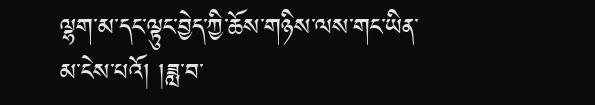ལྷག་མ་དང་ལྟུང་བྱེད་ཀྱི་ཆོས་གཉིས་ལས་གང་ཡིན་མ་ངེས་པའོ། །ཟླ་བ་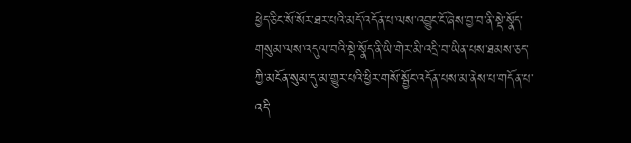ཕྱེད་ཅིང་སོ་སོར་ཐར་པའི་མདོ་འདོན་པ་ལས་འབྱུང་ངོ་ཞེས་བྱ་བ་ནི་སྡེ་སྣོད་གསུམ་ལས་འདུལ་བའི་སྡེ་སྣོད་ནི་ཡི་གེར་མི་འདྲི་བ་ཡིན་པས་ཐམས་ཅད་ཀྱི་མངོན་སུམ་དུ་མ་གྱུར་པའི་ཕྱིར་གསོ་སྦྱོང་འདོན་པས་མ་ནེས་པ་གདོན་པ་འདི་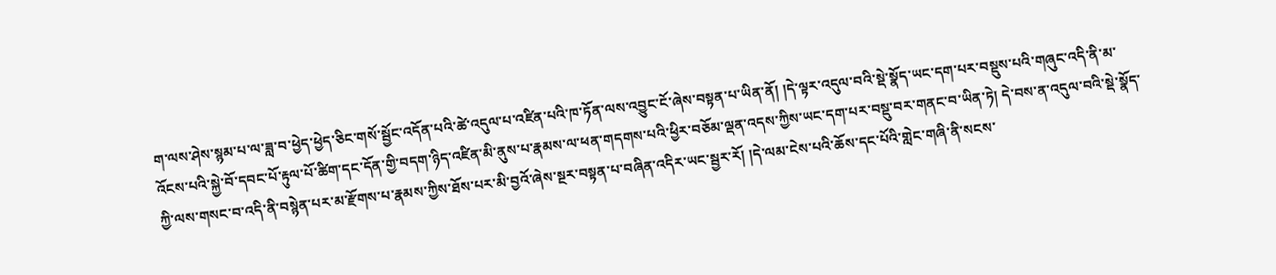ག་ལས་ཤེས་སྙམ་པ་ལ་ཟླ་བ་ཕྱེད་ཕྱེད་ཅིང་གསོ་སྦྱོང་འདོན་པའི་ཚེ་འདུལ་པ་འཛིན་པའི་ཁ་ཏོན་ལས་འབྱུང་ངོ་ཞེས་བསྟན་པ་ཡིན་ནོ། །དེ་ལྟར་འདུལ་བའི་སྡེ་སྣོད་ཡང་དག་པར་བསྡུས་པའི་གཞུང་འདི་ནི་མ་འོངས་པའི་སྐྱེ་བོ་དབང་པོ་རྟུལ་པོ་ཚིག་དང་དོན་གྱི་བདག་ཉིད་འཛིན་མི་ནུས་པ་རྣམས་ལ་ཕན་གདགས་པའི་ཕྱིར་བཅོམ་ལྡན་འདས་ཀྱིས་ཡང་དག་པར་བསྡུ་བར་གནང་བ་ཡིན་ཏེ། དེ་བས་ན་འདུལ་བའི་སྡེ་སྣོད་ཀྱི་ལས་གསང་བ་འདི་ནི་བསྙེན་པར་མ་རྫོགས་པ་རྣམས་ཀྱིས་ཐོས་པར་མི་བྱའོ་ཞེས་སྔར་བསྟན་པ་བཞིན་འདིར་ཡང་སྦྱར་རོ། །དེ་ལམ་ངེས་པའི་ཆོས་དང་པོའི་གླེང་གཞི་ནི་སངས་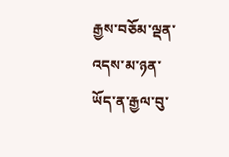རྒྱས་བཅོམ་ལྡན་འདས་མ་ཉན་ཡོད་ན་རྒྱལ་བུ་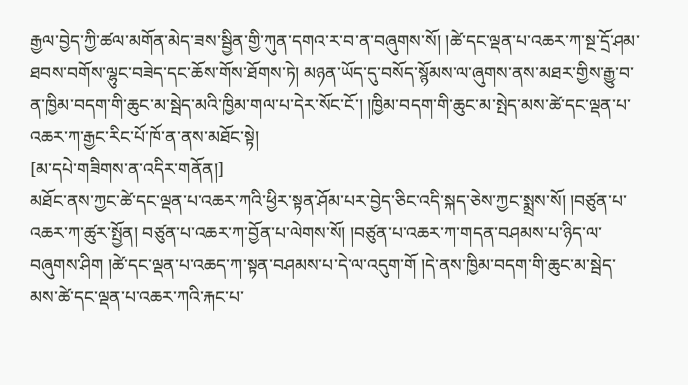རྒྱལ་བྱེད་ཀྱི་ཚལ་མགོན་མེད་ཟས་སྦྱིན་གྱི་ཀུན་དགའ་ར་བ་ན་བཞུགས་སོ། །ཚེ་དང་ལྡན་པ་འཆར་ཀ་སྔ་དྲོ་ཤམ་ཐབས་བགོས་ལྷུང་བཟེད་དང་ཆོས་གོས་ཐོགས་ཏེ། མཉན་ཡོད་དུ་བསོད་སྙོམས་ལ་ཞུགས་ནས་མཐར་གྱིས་རྒྱུ་བ་ན་ཁྱིམ་བདག་གི་ཆུང་མ་སྦེད་མའི་ཁྱིམ་གལ་པ་དེར་སོང་ངོ་། །ཁྱིམ་བདག་གི་ཆུང་མ་སྤེད་མས་ཚེ་དང་ལྡན་པ་འཆར་ཀ་རྒྱང་རིང་པོ་ཁོ་ན་ནས་མཐོང་སྟེ།
[མ་དཔེ་གཟིགས་ན་འདིར་གནོན།]
མཐོང་ནས་ཀྱང་ཚེ་དང་ལྡན་པ་འཆར་ཀའི་ཕྱིར་སྟན་ཤོམ་པར་བྱེད་ཅིང་འདི་སྐད་ཅེས་ཀྱང་སྨྲས་སོ། །བཙུན་པ་འཆར་ཀ་ཚུར་སྤྱོན། བཙུན་པ་འཆར་ཀ་བྱོན་པ་ལེགས་སོ། །བཙུན་པ་འཆར་ཀ་གདན་བཤམས་པ་ཉིད་ལ་བཞུགས་ཤིག །ཚེ་དང་ལྡན་པ་འཆད་ཀ་སྟན་བཤམས་པ་དེ་ལ་འདུག་གོ །དེ་ནས་ཁྱིམ་བདག་གི་ཆུང་མ་སྦེད་མས་ཚེ་དང་ལྡན་པ་འཆར་ཀའི་རྐང་པ་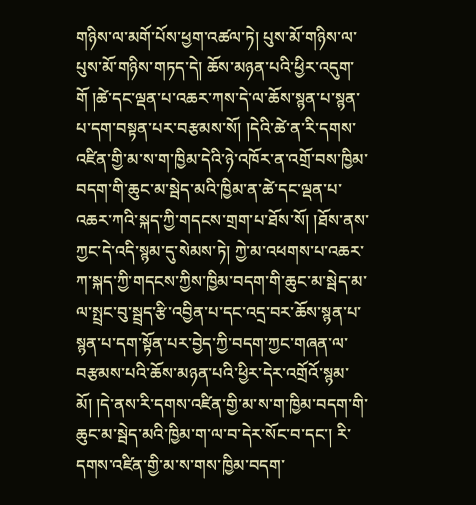གཉིས་ལ་མགོ་པོས་ཕྱག་འཚལ་ཏེ། པུས་མོ་གཉིས་ལ་པུས་མོ་གཉིས་གཏད་དེ། ཆོས་མཉན་པའི་ཕྱིར་འདུག་གོ །ཚེ་དང་ལྡན་པ་འཆར་ཀས་དེ་ལ་ཆོས་སྙན་པ་སྙན་པ་དག་བསྟན་པར་བརྩམས་སོ། །དེའི་ཚེ་ན་རི་དགས་འཛིན་གྱི་མ་ས་ག་ཁྱིམ་དེའི་ཉེ་འཁོར་ན་འགྲོ་བས་ཁྱིམ་བདག་གི་ཆུང་མ་སྦེད་མའི་ཁྱིམ་ན་ཚེ་དང་ལྡན་པ་འཆར་ཀའི་སྐད་ཀྱི་གདངས་གྲག་པ་ཐོས་སོ། །ཐོས་ནས་ཀྱང་དེ་འདི་སྙམ་དུ་སེམས་ཏེ། ཀྱེ་མ་འཕགས་པ་འཆར་ཀ་སྐད་ཀྱི་གདངས་ཀྱིས་ཁྱིམ་བདག་གི་ཆུང་མ་སྦེད་མ་ལ་སྤྲང་བུ་སྦྲད་རྩི་འབྱིན་པ་དང་འདྲ་བར་ཆོས་སྙན་པ་སྙན་པ་དག་སྟོན་པར་བྱེད་ཀྱི་བདག་ཀྱང་གཞན་ལ་བརྩམས་པའི་ཆོས་མཉན་པའི་ཕྱིར་དེར་འགྲོའོ་སྙམ་མོ། །དེ་ནས་རི་དགས་འཛིན་གྱི་མ་ས་ག་ཁྱིམ་བདག་གི་ཆུང་མ་སྦེད་མའི་ཁྱིམ་ག་ལ་བ་དེར་སོང་བ་དང་། རི་དགས་འཛིན་གྱི་མ་ས་གས་ཁྱིམ་བདག་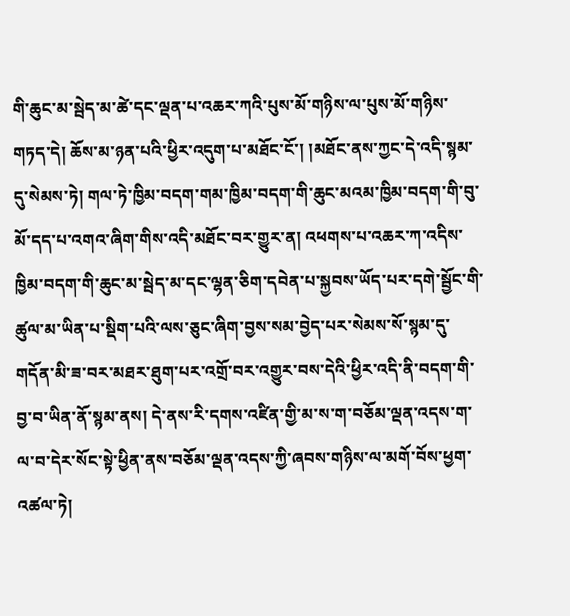གི་ཆུང་མ་སྦེད་མ་ཚེ་དང་ལྡན་པ་འཆར་ཀའི་པུས་མོ་གཉིས་ལ་པུས་མོ་གཉིས་གཏད་དེ། ཆོས་མ་ཉན་པའི་ཕྱིར་འདུག་པ་མཐོང་ངོ་། །མཐོང་ནས་ཀྱང་དེ་འདི་སྙམ་དུ་སེམས་ཏེ། གལ་ཏེ་ཁྱིམ་བདག་གམ་ཁྱིམ་བདག་གི་ཆུང་མའམ་ཁྱིམ་བདག་གི་བུ་མོ་དད་པ་འགའ་ཞིག་གིས་འདི་མཐོང་བར་གྱུར་ན། འཕགས་པ་འཆར་ཀ་འདིས་ཁྱིམ་བདག་གི་ཆུང་མ་སྦེད་མ་དང་ལྷན་ཅིག་དབེན་པ་སྐྱབས་ཡོད་པར་དགེ་སྦྱོང་གི་ཚུལ་མ་ཡིན་པ་སྡིག་པའི་ལས་ཅུང་ཞིག་བྱས་སམ་བྱེད་པར་སེམས་སོ་སྙམ་དུ་གདོན་མི་ཟ་བར་མཐར་ཐུག་པར་འགྲོ་བར་འགྱུར་བས་དེའི་ཕྱིར་འདི་ནི་བདག་གི་བྱ་བ་ཡིན་ནོ་སྙམ་ནས། དེ་ནས་རི་དགས་འཛིན་གྱི་མ་ས་ག་བཅོམ་ལྡན་འདས་ག་ལ་བ་དེར་སོང་སྟེ་ཕྱིན་ནས་བཅོམ་ལྡན་འདས་ཀྱི་ཞབས་གཉིས་ལ་མགོ་བོས་ཕྱག་འཚལ་ཏེ།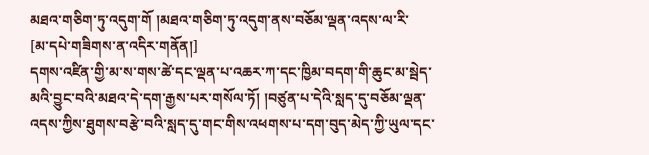མཐའ་གཅིག་ཏུ་འདུག་གོ །མཐའ་གཅིག་ཏུ་འདུག་ནས་བཅོམ་ལྡན་འདས་ལ་རི་
[མ་དཔེ་གཟིགས་ན་འདིར་གནོན།]
དགས་འཛིན་གྱི་མ་ས་གས་ཚེ་དང་ལྡན་པ་འཆར་ཀ་དང་ཁྱིམ་བདག་གི་ཆུང་མ་སྦེད་མའི་བྱུང་བའི་མཐའ་དེ་དག་རྒྱས་པར་གསོལ་ཏོ། །བཙུན་པ་དེའི་སླད་དུ་བཅོམ་ལྡན་འདས་ཀྱིས་ཐུགས་བརྩེ་བའི་སླད་དུ་གང་གིས་འཕགས་པ་དག་བུད་མེད་ཀྱི་ཡུལ་དང་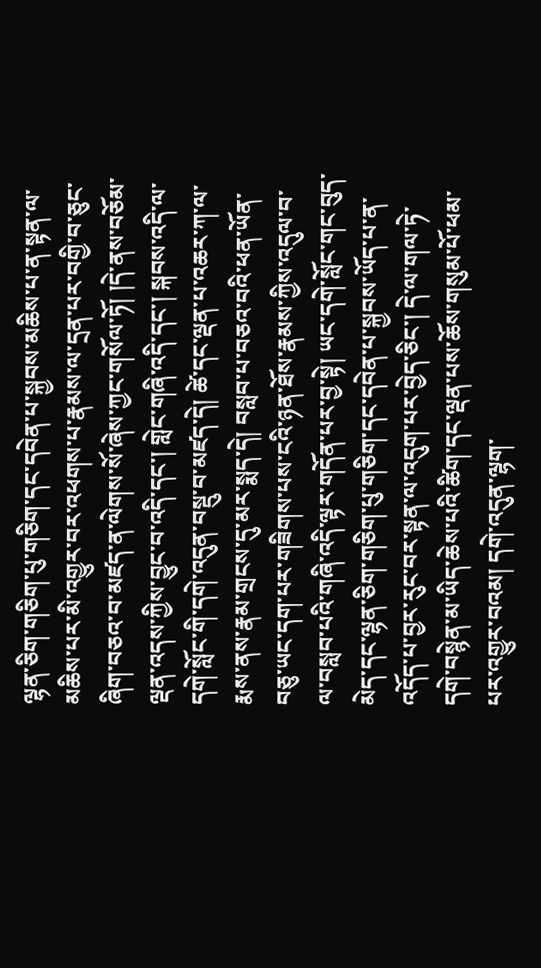ལྷན་ཅིག་གཅིག་པུ་གཅིག་དང་དབེན་པ་སྐྱབས་མཆིས་པ་ན་སྟན་ལ་མཆིས་པར་མི་འགྱུར་བར་འཕགས་པ་རྣམས་ལ་དྲན་པར་བགྱི་བ་ཅུང་ཞིག་བཅའ་བ་མཛད་ན་ལེགས་སོ་ཞེས་ཀྱང་གསོལ་ཏོ། །དེ་ནས་བཅོམ་ལྡན་འདས་ཀྱིས་བྱུང་བ་འདི་དང་། གླེང་གཞི་འདི་དང་། སྐབས་འདི་ལ་དགེ་སློང་གི་དགེ་འདུན་བསྡུ་བ་མཛད་དེ། ཚེ་དང་ལྡན་པ་འཆར་ཀ་ལ་རྨས་ནས་རྣམ་གྲངས་དུ་མར་སྨད་དེ། བསླབ་པ་བཅའ་བའི་ཕན་ཡོན་བཅུ་ཡང་དག་པར་གཟིགས་པས་ངའི་ཉན་ཐོས་རྣམས་ཀྱིས་འདུལ་བ་ལ་བསླབ་པའི་གཞི་འདི་ལྟར་གདོན་པར་བྱ་སྟེ། ཡང་དགེ་སློང་གང་བུད་མེད་དང་ལྷན་ཅིག་གཅིག་པུ་གཅིག་དང་དབེན་པ་སྐྱབས་ཡོད་པ་ན་འདོད་པ་བྱར་རུང་བར་སྟན་ལ་འདུག་པར་བྱེད་ཅིང་། དེ་ལ་གལ་ཏེ་དགེ་བསྙེན་མ་ཡིད་ཆེས་པའི་ཚིག་དང་ལྡན་པས་ཆོས་གསུམ་པོ་ཕམ་པར་འགྱུར་བའམ། དགེ་འདུན་ལྷག་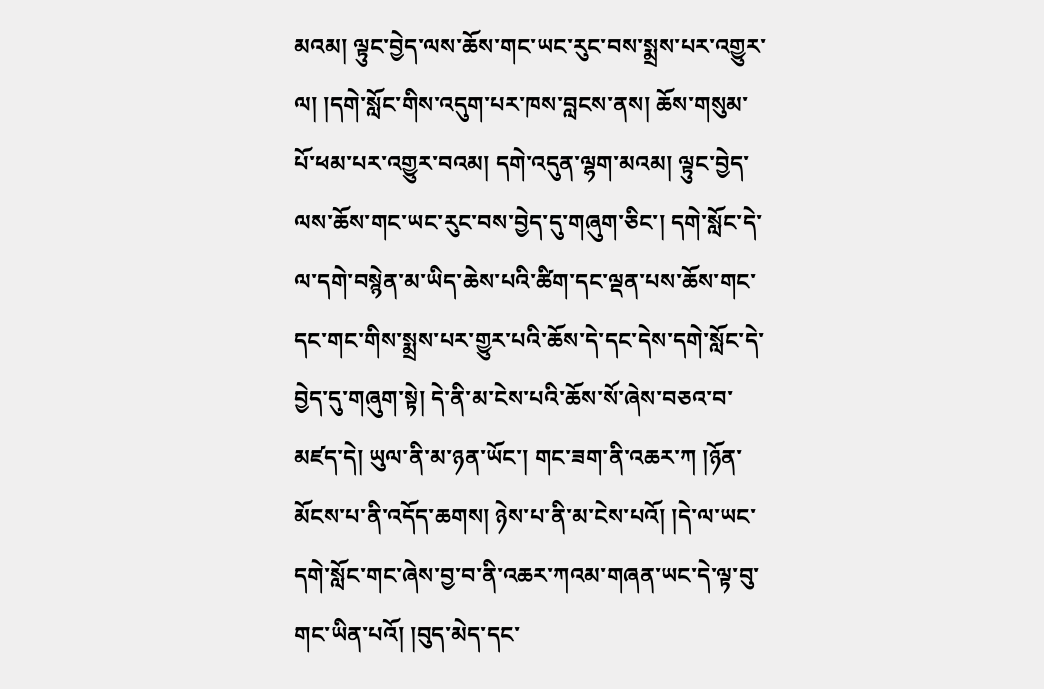མའམ། ལྟུང་བྱེད་ལས་ཆོས་གང་ཡང་རུང་བས་སྨྲས་པར་འགྱུར་ལ། །དགེ་སློང་གིས་འདུག་པར་ཁས་བླངས་ནས། ཆོས་གསུམ་པོ་ཕམ་པར་འགྱུར་བའམ། དགེ་འདུན་ལྷག་མའམ། ལྟུང་བྱེད་ལས་ཆོས་གང་ཡང་རུང་བས་བྱེད་དུ་གཞུག་ཅིང་། དགེ་སློང་དེ་ལ་དགེ་བསྙེན་མ་ཡིད་ཆེས་པའི་ཚིག་དང་ལྡན་པས་ཆོས་གང་དང་གང་གིས་སྨྲས་པར་གྱུར་པའི་ཆོས་དེ་དང་དེས་དགེ་སློང་དེ་བྱེད་དུ་གཞུག་སྟེ། དེ་ནི་མ་ངེས་པའི་ཆོས་སོ་ཞེས་བཅའ་བ་མཛད་དེ། ཡུལ་ནི་མ་ཉན་ཡོང་། གང་ཟག་ནི་འཆར་ཀ །ཉོན་མོངས་པ་ནི་འདོད་ཆགས། ཉེས་པ་ནི་མ་ངེས་པའོ། །དེ་ལ་ཡང་དགེ་སློང་གང་ཞེས་བྱ་བ་ནི་འཆར་ཀའམ་གཞན་ཡང་དེ་ལྟ་བུ་གང་ཡིན་པའོ། །བུད་མེད་དང་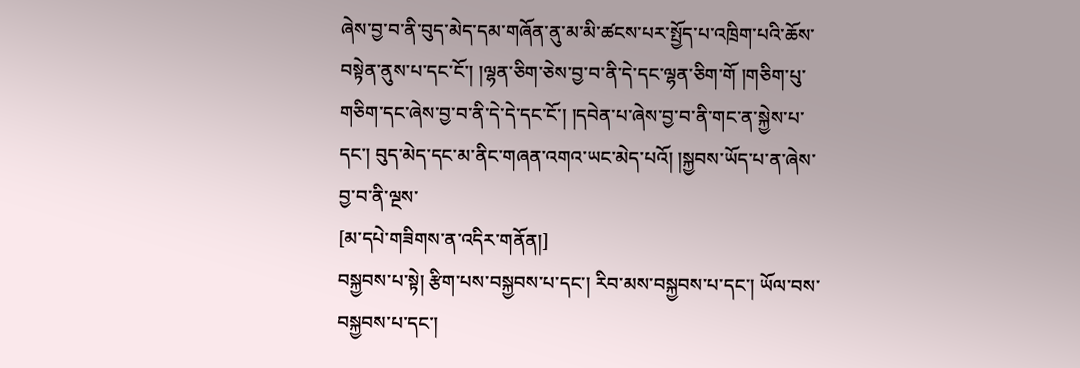ཞེས་བྱ་བ་ནི་བུད་མེད་དམ་གཞོན་ནུ་མ་མི་ཚངས་པར་སྤྱོད་པ་འཁྲིག་པའི་ཆོས་བསྟེན་ནུས་པ་དང་ངོ་། །ལྷན་ཅིག་ཅེས་བྱ་བ་ནི་དེ་དང་ལྷན་ཅིག་གོ །གཅིག་པུ་གཅིག་དང་ཞེས་བྱ་བ་ནི་དེ་དེ་དང་ངོ་། །དབེན་པ་ཞེས་བྱ་བ་ནི་གང་ན་སྐྱེས་པ་དང་། བུད་མེད་དང་མ་ནིང་གཞན་འགའ་ཡང་མེད་པའོ། །སྐྱབས་ཡོད་པ་ན་ཞེས་བྱ་བ་ནི་ལྔས་
[མ་དཔེ་གཟིགས་ན་འདིར་གནོན།]
བསྐྱབས་པ་སྟེ། རྩིག་པས་བསྐྱབས་པ་དང་། རིབ་མས་བསྐྱབས་པ་དང་། ཡོལ་བས་བསྐྱབས་པ་དང་།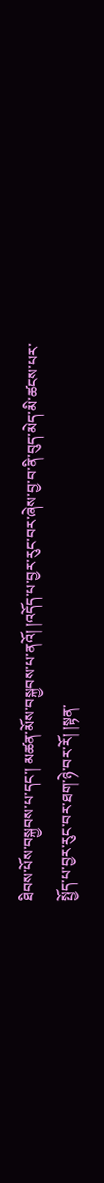ཐིབས་པོས་བསྐྱབས་པ་དང་། མཚན་མོས་བསྐྱབས་པ་ནའོ། །འདོད་པ་བྱར་རུང་བར་ཞེས་བྱ་བ་ནི་བུད་མེད་མི་ཚངས་པར་སྤྱོད་པ་བྱར་རུང་བར་ཐག་ཉེ་བར་རོ། །སྟན་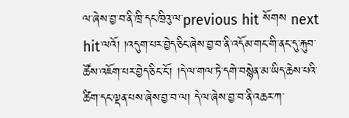ལ་ཞེས་བྱ་བ་ནི་ཁྲི་དང་ཁྲིའུ་ལ་previous hit སོགས next hit་ལའོ། །འདུག་པར་བྱེད་ཅིང་ཞེས་བྱ་བ་ནི་འདོམ་གང་གི་ནང་དུ་རྐུབ་ཚོས་འཇོག་པར་བྱེད་ཅིང་ངོ་། །དེ་ལ་གལ་ཏེ་དགེ་བསྙེན་མ་ཡིད་ཆེས་པའི་ཚིག་དང་ལྡན་པས་ཞེས་བྱ་བ་ལ། དེ་ལ་ཞེས་བྱ་བ་ནི་འཆར་ཀ་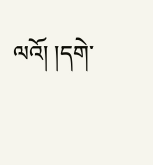ལའོ། །དགེ་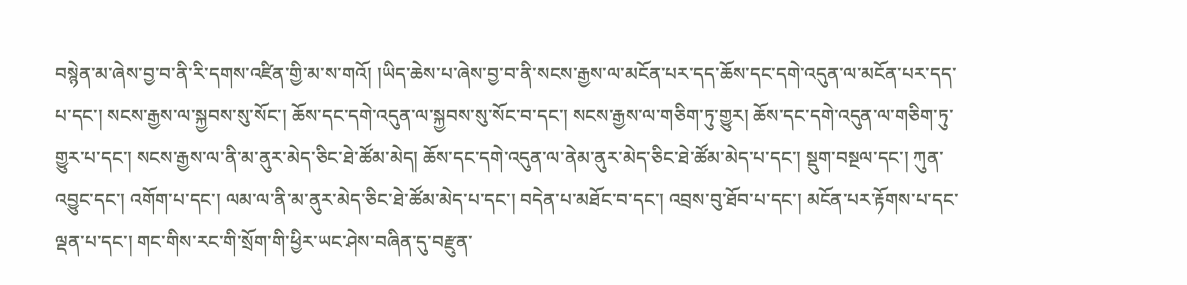བསྙེན་མ་ཞེས་བྱ་བ་ནི་རི་དགས་འཛིན་གྱི་མ་ས་གའོ། །ཡིད་ཆེས་པ་ཞེས་བྱ་བ་ནི་སངས་རྒྱས་ལ་མངོན་པར་དད་ཆོས་དང་དགེ་འདུན་ལ་མངོན་པར་དད་པ་དང་། སངས་རྒྱས་ལ་སྐྱབས་སུ་སོང་། ཆོས་དང་དགེ་འདུན་ལ་སྐྱབས་སུ་སོང་བ་དང་། སངས་རྒྱས་ལ་གཅིག་ཏུ་གྱུར། ཆོས་དང་དགེ་འདུན་ལ་གཅིག་ཏུ་གྱུར་པ་དང་། སངས་རྒྱས་ལ་ནི་མ་ནུར་མེད་ཅིང་ཐེ་ཚོམ་མེད། ཆོས་དང་དགེ་འདུན་ལ་ནེམ་ནུར་མེད་ཅིང་ཐེ་ཚོམ་མེད་པ་དང་། སྡུག་བསྔལ་དང་། ཀུན་འབྱུང་དང་། འགོག་པ་དང་། ལམ་ལ་ནི་མ་ནུར་མེད་ཅིང་ཐེ་ཚོམ་མེད་པ་དང་། བདེན་པ་མཐོང་བ་དང་། འབྲས་བུ་ཐོབ་པ་དང་། མངོན་པར་རྟོགས་པ་དང་ལྡན་པ་དང་། གང་གིས་རང་གི་སྲོག་གི་ཕྱིར་ཡང་ཤེས་བཞིན་དུ་བརྫུན་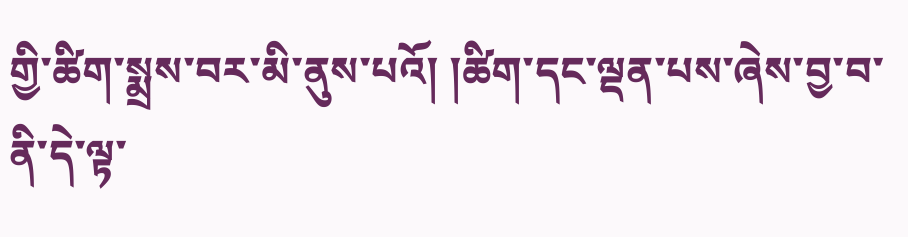གྱི་ཚིག་སྨྲས་བར་མི་ནུས་པའོ། །ཚིག་དང་ལྡན་པས་ཞེས་བྱ་བ་ནི་དེ་ལྟ་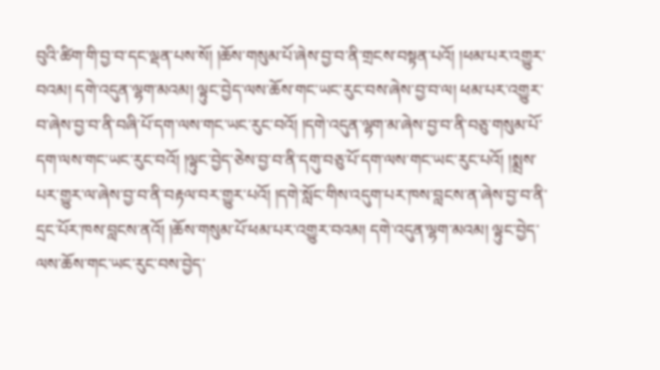བུའི་ཚིག་གི་བྱ་བ་དང་ལྡན་པས་སོ། །ཆོས་གསུམ་པོ་ཞེས་བྱ་བ་ནི་གྲངས་བསྟན་པའོ། །ཕམ་པར་འགྱུར་བའམ། དགེ་འདུན་ལྷག་མའམ། ལྟུང་བྱེད་ལས་ཆོས་གང་ཡང་རུང་བས་ཞེས་བྱ་བ་ལ། ཕམ་པར་འགྱུར་བ་ཞེས་བྱ་བ་ནི་བཞི་པོ་དག་ལས་གང་ཡང་རུང་བའོ། །དགེ་འདུན་ལྷག་མ་ཞེས་བྱ་བ་ནི་བཅུ་གསུམ་པོ་དག་ལས་གང་ཡང་རུང་བའོ། །ལྟུང་བྱེད་ཅེས་བྱ་བ་ནི་དགུ་བཅུ་པོ་དག་ལས་གང་ཡང་རུང་པའོ། །སྨྲས་པར་གྱུར་ལ་ཞེས་བྱ་བ་ནི་བརྟལ་བར་གྱུར་པའོ། །དགེ་སློང་གིས་འདུག་པར་ཁས་བླངས་ན་ཞེས་བྱ་བ་ནི་དྲང་པོར་ཁས་བླངས་ནའོ། །ཆོས་གསུམ་པོ་ཕམ་པར་འགྱུར་བའམ། དགེ་འདུན་ལྷག་མའམ། ལྟུང་བྱེད་ལས་ཆོས་གང་ཡང་རུང་བས་བྱེད་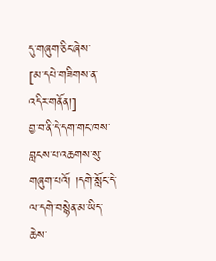དུ་གཞུག་ཅིང་ཞེས་
[མ་དཔེ་གཟིགས་ན་འདིར་གནོན།]
བྱ་བ་ནི་དེ་དག་གང་ཁས་བླངས་པ་འཆགས་སུ་གཞུག་པའོ། །དགེ་སློང་དེ་ལ་དགེ་བསྙེན་མ་ཡིད་ཆེས་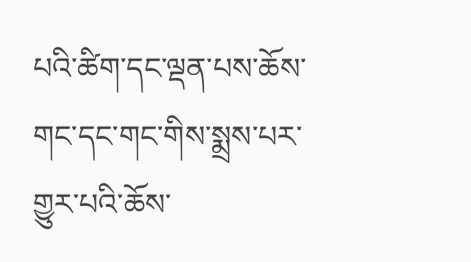པའི་ཚིག་དང་ལྡན་པས་ཆོས་གང་དང་གང་གིས་སྨྲས་པར་གྱུར་པའི་ཆོས་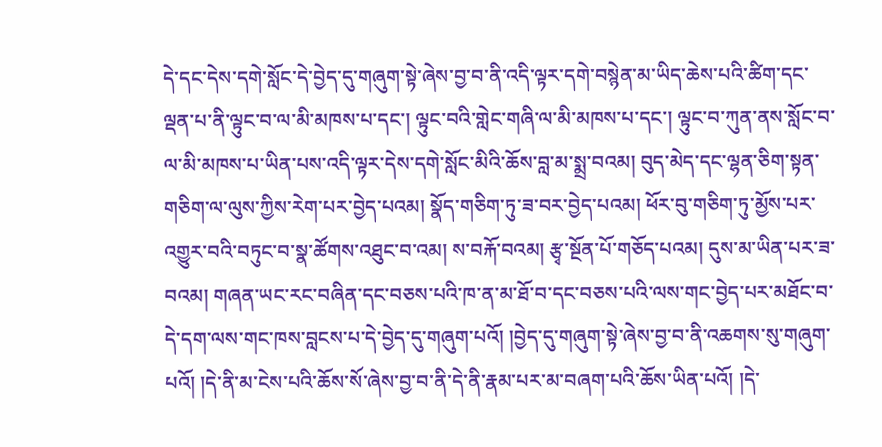དེ་དང་དེས་དགེ་སློང་དེ་བྱེད་དུ་གཞུག་སྟེ་ཞེས་བྱ་བ་ནི་འདི་ལྟར་དགེ་བསྙེན་མ་ཡིད་ཆེས་པའི་ཚིག་དང་ལྡན་པ་ནི་ལྟུང་བ་ལ་མི་མཁས་པ་དང་། ལྟུང་བའི་གླེང་གཞི་ལ་མི་མཁས་པ་དང་། ལྟུང་བ་ཀུན་ནས་སློང་བ་ལ་མི་མཁས་པ་ཡིན་པས་འདི་ལྟར་དེས་དགེ་སློང་མིའི་ཆོས་བླ་མ་སྨྲ་བའམ། བུད་མེད་དང་ལྷན་ཅིག་སྟན་གཅིག་ལ་ལུས་ཀྱིས་རེག་པར་བྱེད་པའམ། སྣོད་གཅིག་ཏུ་ཟ་བར་བྱེད་པའམ། ཕོར་བུ་གཅིག་ཏུ་མྱོས་པར་འགྱུར་བའི་བཏུང་བ་སྣ་ཚོགས་འཐུང་བ་འམ། ས་བརྐོ་བའམ། རྩྭ་སྔོན་པོ་གཅོད་པའམ། དུས་མ་ཡིན་པར་ཟ་བའམ། གཞན་ཡང་རང་བཞིན་དང་བཅས་པའི་ཁ་ན་མ་ཐོ་བ་དང་བཅས་པའི་ལས་གང་བྱེད་པར་མཐོང་བ་དེ་དག་ལས་གང་ཁས་བླངས་པ་དེ་བྱེད་དུ་གཞུག་པའོ། །བྱེད་དུ་གཞུག་སྟེ་ཞེས་བྱ་བ་ནི་འཆགས་སུ་གཞུག་པའོ། །དེ་ནི་མ་ངེས་པའི་ཆོས་སོ་ཞེས་བྱ་བ་ནི་དེ་ནི་རྣམ་པར་མ་བཞག་པའི་ཆོས་ཡིན་པའོ། །དེ་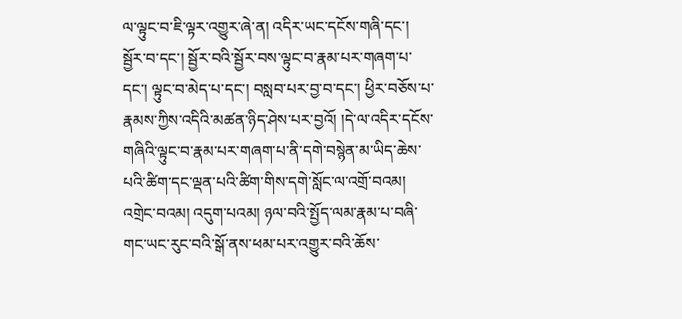ལ་ལྟུང་བ་ཇི་ལྟར་འགྱུར་ཞེ་ན། འདིར་ཡང་དངོས་གཞི་དང་། སྦྱོར་བ་དང་། སྦྱོར་བའི་སྦྱོར་བས་ལྟུང་བ་རྣམ་པར་གཞག་པ་དང་། ལྟུང་བ་མེད་པ་དང་། བསླབ་པར་བྱ་བ་དང་། ཕྱིར་བཅོས་པ་རྣམས་ཀྱིས་འདིའི་མཚན་ཉིད་ཤེས་པར་བྱའོ། །དེ་ལ་འདིར་དངོས་གཞིའི་ལྟུང་བ་རྣམ་པར་གཞག་པ་ནི་དགེ་བསྙེན་མ་ཡིད་ཆེས་པའི་ཚིག་དང་ལྡན་པའི་ཚིག་གིས་དགེ་སློང་ལ་འགྲོ་བའམ། འགྲེང་བའམ། འདུག་པའམ། ཉལ་བའི་སྤྱོད་ལམ་རྣམ་པ་བཞི་གང་ཡང་རུང་བའི་སྒོ་ནས་ཕམ་པར་འགྱུར་བའི་ཆོས་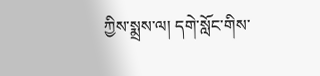ཀྱིས་སྨྲས་ལ། དགེ་སློང་གིས་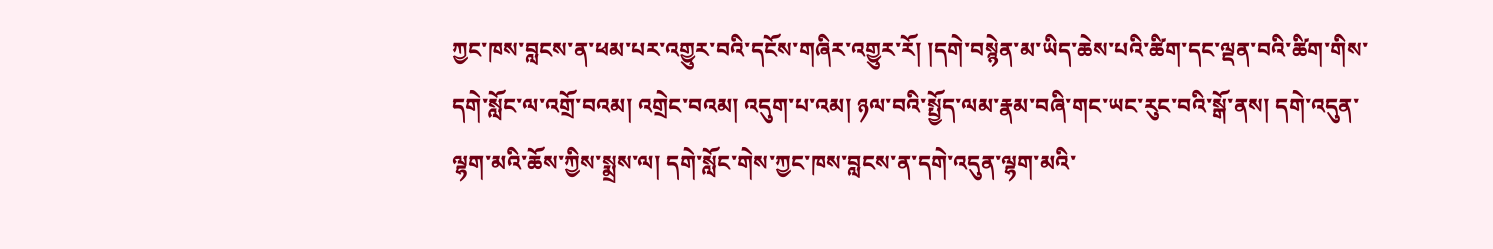ཀྱང་ཁས་བླངས་ན་ཕམ་པར་འགྱུར་བའི་དངོས་གཞིར་འགྱུར་རོ། །དགེ་བསྙེན་མ་ཡིད་ཆེས་པའི་ཚིག་དང་ལྡན་བའི་ཚིག་གིས་དགེ་སློང་ལ་འགྲོ་བའམ། འགྲེང་བའམ། འདུག་པ་འམ། ཉལ་བའི་སྤྱོད་ལམ་རྣམ་བཞི་གང་ཡང་རུང་བའི་སྒོ་ནས། དགེ་འདུན་ལྷག་མའི་ཆོས་ཀྱིས་སྨྲས་ལ། དགེ་སློང་གེས་ཀྱང་ཁས་བླངས་ན་དགེ་འདུན་ལྷག་མའི་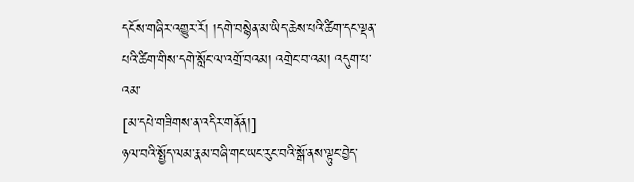དངོས་གཞིར་འགྱུར་རོ། །དགེ་བསྙེན་མ་ཡིད་ཆེས་པའི་ཚིག་དང་ལྡན་པའི་ཚིག་གིས་དགེ་སློང་ལ་འགྲོ་བའམ། འགྲེང་བ་འམ། འདུག་པ་འམ་
[མ་དཔེ་གཟིགས་ན་འདིར་གནོན།]
ཉལ་བའི་སྤྱོད་ལམ་རྣམ་བཞི་གང་ཡང་རུང་བའི་སྒོ་ནས་ལྟུང་བྱེད་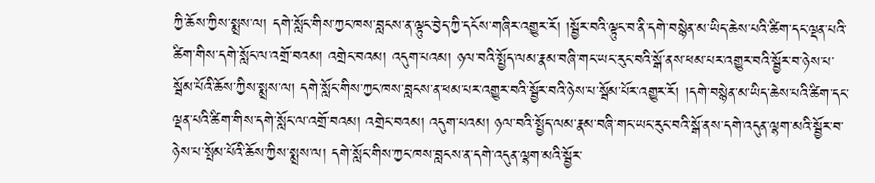ཀྱི་ཆོས་ཀྱིས་སྨྲས་ལ། དགེ་སློང་གིས་ཀྱང་ཁས་བླངས་ན་ལྟུང་བྱེད་ཀྱི་དངོས་གཞིར་འགྱུར་རོ། །སྦྱོར་བའི་ལྟུང་བ་ནི་དགེ་བསྙེན་མ་ཡིད་ཆེས་པའི་ཚིག་དང་ལྡན་པའི་ཚིག་གིས་དགེ་སློང་ལ་འགྲོ་བའམ། འགྲེང་བའམ། འདུག་པའམ། ཉལ་བའི་སྤྱོད་ལམ་རྣམ་བཞི་གང་ཡང་རུང་བའི་སྒོ་ནས་ཕམ་པར་འགྱུར་བའི་སྦྱོར་བ་ཉེས་པ་སྦོམ་པོའི་ཆོས་ཀྱིས་སྨྲས་ལ། དགེ་སློང་གིས་ཀྱང་ཁས་བླངས་ན་ཕམ་པར་འགྱུར་བའི་སྦྱོར་བའི་ཉེས་པ་སྦོམ་པོར་འགྱུར་རོ། །དགེ་བསྙེན་མ་ཡིད་ཆེས་པའི་ཚིག་དང་ལྡན་པའི་ཚིག་གིས་དགེ་སློང་ལ་འགྲོ་བའམ། འགྲེང་བའམ། འདུག་པའམ། ཉལ་བའི་སྤྱོད་ལམ་རྣམ་བཞི་གང་ཡང་རུང་བའི་སྒོ་ནས་དགེ་འདུན་ལྷག་མའི་སྦྱོར་བ་ཉེས་པ་སྤོམ་པོའི་ཆོས་ཀྱིས་སྨྲས་ལ། དགེ་སློང་གིས་ཀྱང་ཁས་བླངས་ན་དགེ་འདུན་ལྷག་མའི་སྦྱོར་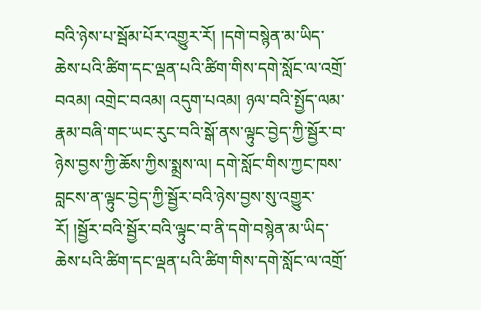བའི་ཉེས་པ་སྦོམ་པོར་འགྱུར་རོ། །དགེ་བསྙེན་མ་ཡིད་ཆེས་པའི་ཚིག་དང་ལྡན་པའི་ཚིག་གིས་དགེ་སློང་ལ་འགྲོ་བའམ། འགྲེང་བའམ། འདུག་པའམ། ཉལ་བའི་སྤྱོད་ལམ་རྣམ་བཞི་གང་ཡང་རུང་བའི་སྒོ་ནས་ལྟུང་བྱེད་ཀྱི་སྦྱོར་བ་ཉེས་བྱས་ཀྱི་ཆོས་ཀྱིས་སྨྲས་ལ། དགེ་སློང་གིས་ཀྱང་ཁས་བླངས་ན་ལྟུང་བྱེད་ཀྱི་སྦྱོར་བའི་ཉེས་བྱས་སུ་འགྱུར་རོ། །སྦྱོར་བའི་སྦྱོར་བའི་ལྟུང་བ་ནི་དགེ་བསྙེན་མ་ཡིད་ཆེས་པའི་ཚིག་དང་ལྡན་པའི་ཚིག་གིས་དགེ་སློང་ལ་འགྲོ་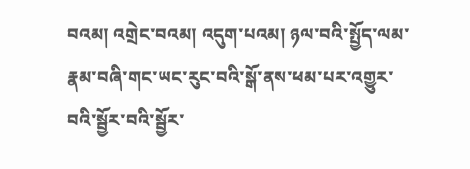བའམ། འགྲེང་བའམ། འདུག་པའམ། ཉལ་བའི་སྤྱོད་ལམ་རྣམ་བཞི་གང་ཡང་རུང་བའི་སྒོ་ནས་ཕམ་པར་འགྱུར་བའི་སྦྱོར་བའི་སྦྱོར་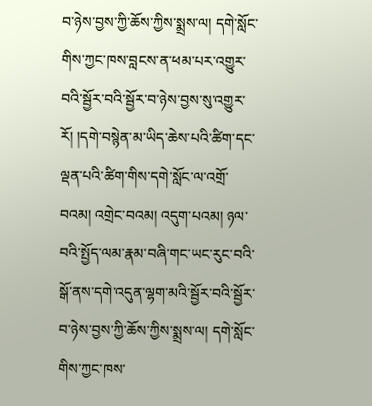བ་ཉེས་བྱས་ཀྱི་ཆོས་ཀྱིས་སྨྲས་ལ། དགེ་སློང་གིས་ཀྱང་ཁས་བླངས་ན་ཕམ་པར་འགྱུར་བའི་སྦྱོར་བའི་སྦྱོར་བ་ཉེས་བྱས་སུ་འགྱུར་རོ། །དགེ་བསྙེན་མ་ཡིད་ཆེས་པའི་ཚིག་དང་ལྡན་པའི་ཚིག་གིས་དགེ་སློང་ལ་འགྲོ་བའམ། འགྲེང་བའམ། འདུག་པའམ། ཉལ་བའི་སྤྱོད་ལམ་རྣམ་བཞི་གང་ཡང་རུང་བའི་སྒོ་ནས་དགེ་འདུན་ལྷག་མའི་སྦྱོར་བའི་སྦྱོར་བ་ཉེས་བྱས་ཀྱི་ཆོས་ཀྱིས་སྨྲས་ལ། དགེ་སློང་གིས་ཀྱང་ཁས་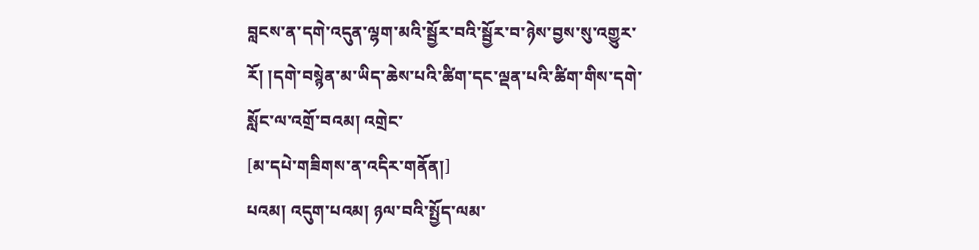བླངས་ན་དགེ་འདུན་ལྷག་མའི་སྦྱོར་བའི་སྦྱོར་བ་ཉེས་བྱས་སུ་འགྱུར་རོ། །དགེ་བསྙེན་མ་ཡིད་ཆེས་པའི་ཚིག་དང་ལྡན་པའི་ཚིག་གིས་དགེ་སློང་ལ་འགྲོ་བའམ། འགྲེང་
[མ་དཔེ་གཟིགས་ན་འདིར་གནོན།]
པའམ། འདུག་པའམ། ཉལ་བའི་སྤྱོད་ལམ་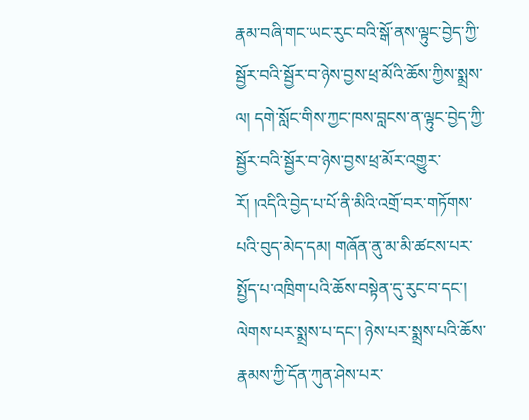རྣམ་བཞི་གང་ཡང་རུང་བའི་སྒོ་ནས་ལྟུང་བྱེད་ཀྱི་སྦྱོར་བའི་སྦྱོར་བ་ཉེས་བྱས་ཕྲ་མོའི་ཆོས་ཀྱིས་སྨྲས་ལ། དགེ་སློང་གིས་ཀྱང་ཁས་བླངས་ན་ལྟུང་བྱེད་ཀྱི་སྦྱོར་བའི་སྦྱོར་བ་ཉེས་བྱས་ཕྲ་མོར་འགྱུར་རོ། །འདིའི་བྱེད་པ་པོ་ནི་མིའི་འགྲོ་བར་གཏོགས་པའི་བུད་མེད་དམ། གཞོན་ནུ་མ་མི་ཚངས་པར་སྤྱོད་པ་འཁྲིག་པའི་ཆོས་བསྟེན་དུ་རུང་བ་དང་། ལེགས་པར་སྨྲས་པ་དང་། ཉེས་པར་སྨྲས་པའི་ཆོས་རྣམས་ཀྱི་དོན་ཀུན་ཤེས་པར་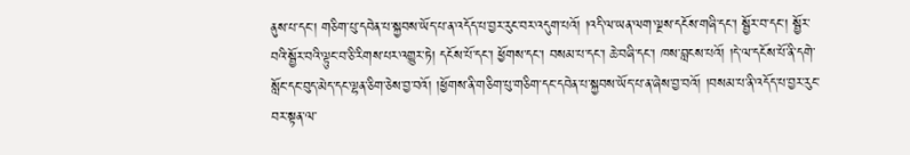ནུས་པ་དང་། གཅིག་པུ་དབེན་པ་སྐྱབས་ཡོད་པ་ན་འདོད་པ་བྱར་རུང་བར་འདུག་པའོ། །འདི་ལ་ཡན་ལག་ལྔས་དངོས་གཞི་དང་། སྦྱོར་བ་དང་། སྦྱོར་བའི་སྦྱོར་བའི་ལྟུང་བ་ཅི་རིགས་པར་འགྱུར་ཏེ། དངོས་པོ་དང་། ཕྱོགས་དང་། བསམ་པ་དང་། ཆེ་བཞི་དང་། ཁས་བླངས་པའོ། །དེ་ལ་དངོས་པོ་ནི་དགེ་སློང་དང་བུད་མེད་དང་ལྷན་ཅིག་ཅེས་བྱ་བའོ། །ཕྱོགས་ནི་གཅིག་པུ་གཅིག་དང་དབེན་པ་སྐྱབས་ཡོད་པ་ན་ཞེས་བྱ་བའོ། །བསམ་པ་ནི་འདོད་པ་བྱར་རུང་བར་སྟན་ལ་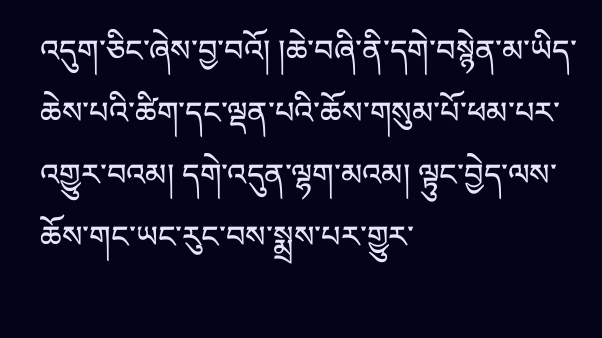འདུག་ཅིང་ཞེས་བྱ་བའོ། །ཆེ་བཞི་ནི་དགེ་བསྙེན་མ་ཡིད་ཆེས་པའི་ཚིག་དང་ལྡན་པའི་ཆོས་གསུམ་པོ་ཕམ་པར་འགྱུར་བའམ། དགེ་འདུན་ལྷག་མའམ། ལྟུང་བྱེད་ལས་ཆོས་གང་ཡང་རུང་བས་སྨྲས་པར་གྱུར་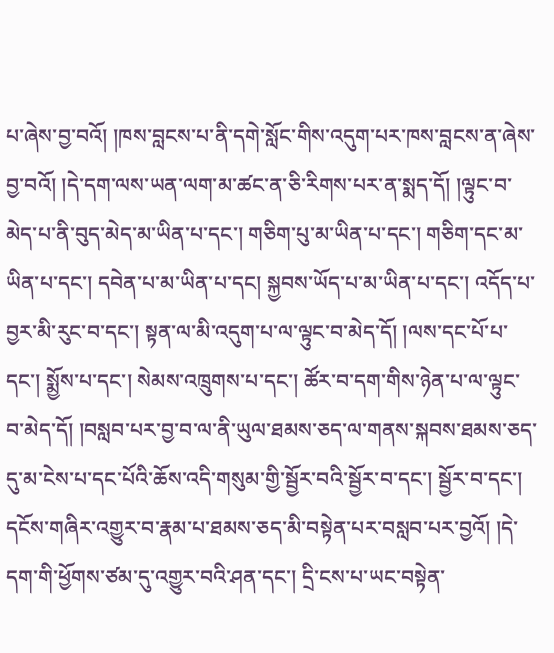པ་ཞེས་བྱ་བའོ། །ཁས་བླངས་པ་ནི་དགེ་སློང་གིས་འདུག་པར་ཁས་བླངས་ན་ཞེས་བྱ་བའོ། །དེ་དག་ལས་ཡན་ལག་མ་ཚང་ན་ཅི་རིགས་པར་ན་སྨད་དོ། །ལྟུང་བ་མེད་པ་ནི་བུད་མེད་མ་ཡིན་པ་དང་། གཅིག་པུ་མ་ཡིན་པ་དང་། གཅིག་དང་མ་ཡིན་པ་དང་། དབེན་པ་མ་ཡིན་པ་དང། སྐྱབས་ཡོད་པ་མ་ཡིན་པ་དང་། འདོད་པ་བྱར་མི་རུང་བ་དང་། སྟན་ལ་མི་འདུག་པ་ལ་ལྟུང་བ་མེད་དོ། །ལས་དང་པོ་པ་དང་། སྨྱོས་པ་དང་། སེམས་འཁྲུགས་པ་དང་། ཚོར་བ་དག་གིས་ཉེན་པ་ལ་ལྟུང་བ་མེད་དོ། །བསླབ་པར་བྱ་བ་ལ་ནི་ཡུལ་ཐམས་ཅད་ལ་གནས་སྐབས་ཐམས་ཅད་དུ་མ་ངེས་པ་དང་པོའི་ཆོས་འདི་གསུམ་གྱི་སྦྱོར་བའི་སྦྱོར་བ་དང་། སྦྱོར་བ་དང་། དངོས་གཞིར་འགྱུར་བ་རྣམ་པ་ཐམས་ཅད་མི་བསྟེན་པར་བསླབ་པར་བྱའོ། །དེ་དག་གི་ཕྱོགས་ཙམ་དུ་འགྱུར་བའི་ཤན་དང་། དྲི་ངས་པ་ཡང་བསྟེན་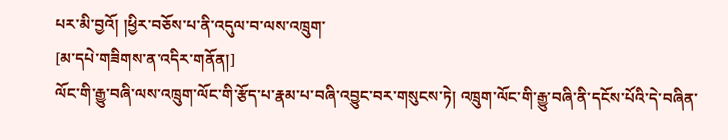པར་མི་བྱའོ། །ཕྱིར་བཅོས་པ་ནི་འདུལ་བ་ལས་འཁྲུག་
[མ་དཔེ་གཟིགས་ན་འདིར་གནོན།]
ལོང་གི་རྒྱུ་བཞི་ལས་འཁྲུག་ལོང་གི་རྩོད་པ་རྣམ་པ་བཞི་འབྱུང་བར་གསུངས་ཏེ། འཁྲུག་ལོང་གི་རྒྱུ་བཞི་ནི་དངོས་པོའི་དེ་བཞིན་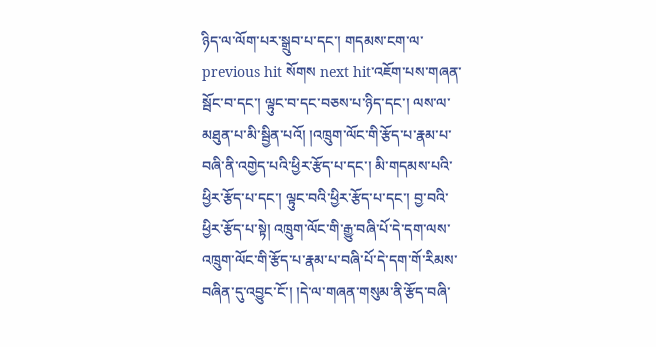ཉིད་ལ་ལོག་པར་སྒྲུབ་པ་དང་། གདམས་ངག་ལ་previous hit སོགས next hit་འཇོག་པས་གཞན་སྦོང་བ་དང་། ལྟུང་བ་དང་བཅས་པ་ཉིད་དང་། ལས་ལ་མཐུན་པ་མི་སྦྱིན་པའོ། །འཁྲུག་ལོང་གི་རྩོད་པ་རྣམ་པ་བཞི་ནི་འགྱེད་པའི་ཕྱིར་རྩོད་པ་དང་། མི་གདམས་པའི་ཕྱིར་རྩོད་པ་དང་། ལྟུང་བའི་ཕྱིར་རྩོད་པ་དང་། བྱ་བའི་ཕྱིར་རྩོད་པ་སྟེ། འཁྲུག་ལོང་གི་རྒྱུ་བཞི་པོ་དེ་དག་ལས་འཁྲུག་ལོང་གི་རྩོད་པ་རྣམ་པ་བཞི་པོ་དེ་དག་གོ་རིམས་བཞིན་དུ་འབྱུང་ངོ་། །དེ་ལ་གཞན་གསུམ་ནི་རྩོད་བཞི་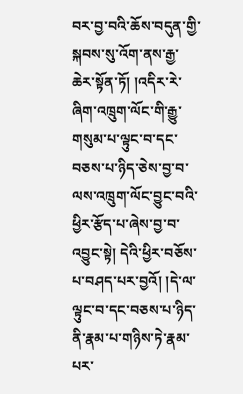བར་བྱ་བའི་ཆོས་བདུན་གྱི་སྐབས་སུ་འོག་ནས་རྒྱ་ཆེར་སྟོན་ཏོ། །འདིར་རེ་ཞིག་འཁྲུག་ལོང་གི་རྒྱུ་གསུམ་པ་ལྟུང་བ་དང་བཅས་པ་ཉིད་ཅེས་བྱ་བ་ལས་འཁྲུག་ལོང་བྱུང་བའི་ཕྱིར་རྩོད་པ་ཞེས་བྱ་བ་འབྱུང་སྟེ། དེའི་ཕྱིར་བཅོས་པ་བཤད་པར་བྱའོ། །དེ་ལ་ལྟུང་བ་དང་བཅས་པ་ཉིད་ནི་རྣམ་པ་གཉིས་ཏེ་རྣམ་པར་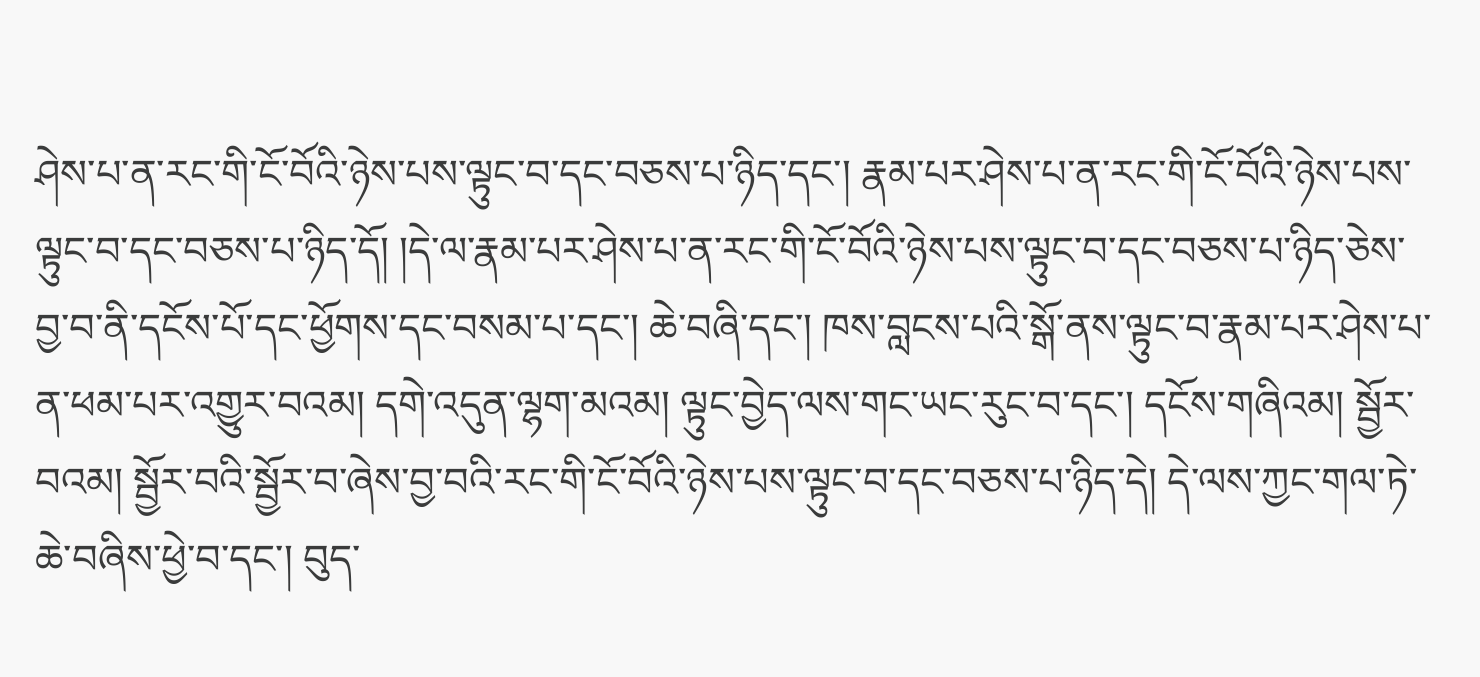ཤེས་པ་ན་རང་གི་ངོ་བོའི་ཉེས་པས་ལྟུང་བ་དང་བཅས་པ་ཉིད་དང་། རྣམ་པར་ཤེས་པ་ན་རང་གི་ངོ་བོའི་ཉེས་པས་ལྟུང་བ་དང་བཅས་པ་ཉིད་དོ། །དེ་ལ་རྣམ་པར་ཤེས་པ་ན་རང་གི་ངོ་བོའི་ཉེས་པས་ལྟུང་བ་དང་བཅས་པ་ཉིད་ཅེས་བྱ་བ་ནི་དངོས་པོ་དང་ཕྱོགས་དང་བསམ་པ་དང་། ཆེ་བཞི་དང་། ཁས་བླངས་པའི་སྒོ་ནས་ལྟུང་བ་རྣམ་པར་ཤེས་པ་ན་ཕམ་པར་འགྱུར་བའམ། དགེ་འདུན་ལྷག་མའམ། ལྟུང་བྱེད་ལས་གང་ཡང་རུང་བ་དང་། དངོས་གཞིའམ། སྦྱོར་བའམ། སྦྱོར་བའི་སྦྱོར་བ་ཞེས་བྱ་བའི་རང་གི་ངོ་བོའི་ཉེས་པས་ལྟུང་བ་དང་བཅས་པ་ཉིད་དེ། དེ་ལས་ཀྱང་གལ་ཏེ་ཆེ་བཞིས་ཕྱེ་བ་དང་། བུད་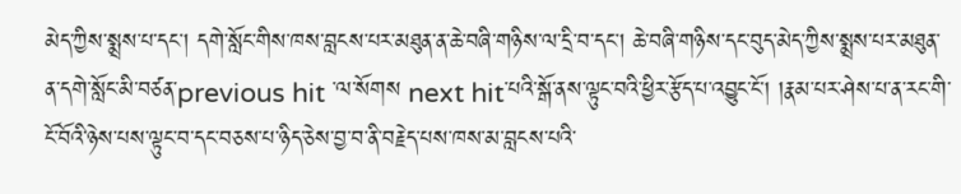མེད་ཀྱིས་སྨྲས་པ་དང་། དགེ་སློང་གིས་ཁས་བླངས་པར་མཐུན་ན་ཆེ་བཞི་གཉིས་ལ་དྲི་བ་དང་། ཆེ་བཞི་གཉིས་དང་བུད་མེད་ཀྱིས་སྨྲས་པར་མཐུན་ན་དགེ་སློང་མི་བཙན་previous hit ་ལ་སོགས next hit་པའི་སྒོ་ནས་ལྟུང་བའི་ཕྱིར་རྩོད་པ་འབྱུང་ངོ། །རྣམ་པར་ཤེས་པ་ན་རང་གི་ངོ་བོའི་ཉེས་པས་ལྟུང་བ་དང་བཅས་པ་ཉིད་ཅེས་བྱ་བ་ནི་བརྗེད་པས་ཁས་མ་བླངས་པའི་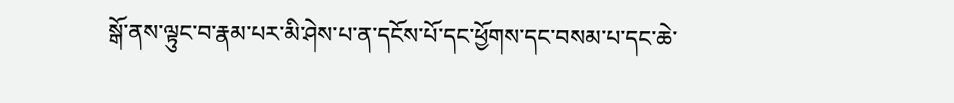སྒོ་ནས་ལྟུང་བ་རྣམ་པར་མི་ཤེས་པ་ན་དངོས་པོ་དང་ཕྱོགས་དང་བསམ་པ་དང་ཆེ་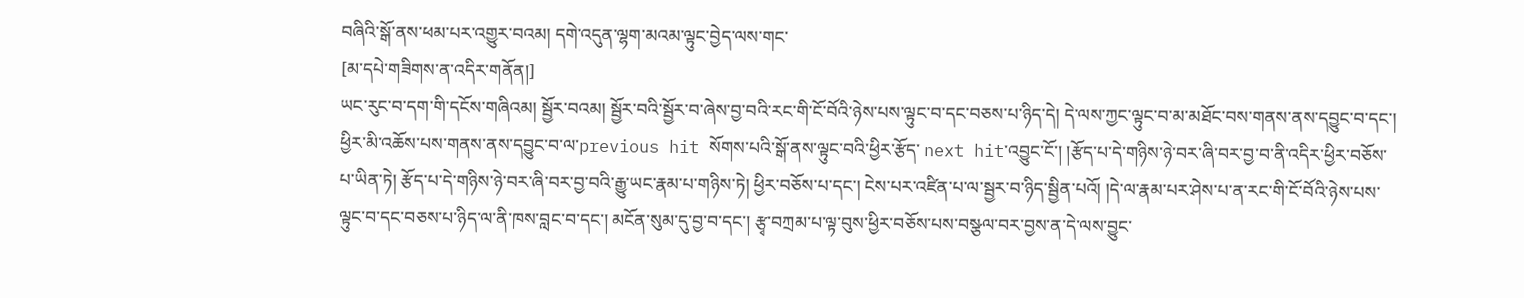བཞིའི་སྒོ་ནས་ཕམ་པར་འགྱུར་བའམ། དགེ་འདུན་ལྷག་མའམ་ལྟུང་བྱེད་ལས་གང་
[མ་དཔེ་གཟིགས་ན་འདིར་གནོན།]
ཡང་རུང་བ་དག་གི་དངོས་གཞིའམ། སྦྱོར་བའམ། སྦྱོར་བའི་སྦྱོར་བ་ཞེས་བྱ་བའི་རང་གི་ངོ་བོའི་ཉེས་པས་ལྟུང་བ་དང་བཅས་པ་ཉིད་དེ། དེ་ལས་ཀྱང་ལྟུང་བ་མ་མཐོང་བས་གནས་ནས་དབྱུང་བ་དང་། ཕྱིར་མི་འཆོས་པས་གནས་ནས་དབྱུང་བ་ལ་previous hit སོགས་པའི་སྒོ་ནས་ལྟུང་བའི་ཕྱིར་རྩོད་ next hit་འབྱུང་ངོ་། །རྩོད་པ་དེ་གཉིས་ཉེ་བར་ཞི་བར་བྱ་བ་ནི་འདིར་ཕྱིར་བཅོས་པ་ཡིན་ཏེ། རྩོད་པ་དེ་གཉིས་ཉེ་བར་ཞི་བར་བྱ་བའི་རྒྱུ་ཡང་རྣམ་པ་གཉིས་ཏེ། ཕྱིར་བཅོས་པ་དང་། ངེས་པར་འཛིན་པ་ལ་སྦྱར་བ་ཉིད་སྦྱིན་པའོ། །དེ་ལ་རྣམ་པར་ཤེས་པ་ན་རང་གི་ངོ་བོའི་ཉེས་པས་ལྟུང་བ་དང་བཅས་པ་ཉིད་ལ་ནི་ཁས་བླང་བ་དང་། མངོན་སུམ་དུ་བྱ་བ་དང་། རྩྭ་བཀྲམ་པ་ལྟ་བུས་ཕྱིར་བཅོས་པས་བསྩལ་བར་བྱས་ན་དེ་ལས་བྱུང་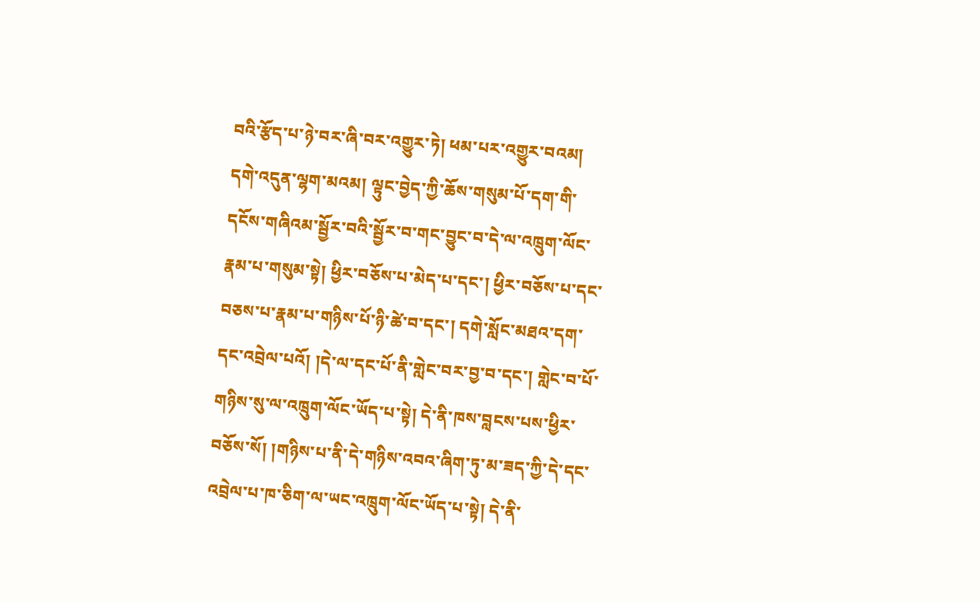བའི་རྩོད་པ་ཉེ་བར་ཞི་བར་འགྱུར་ཏེ། ཕམ་པར་འགྱུར་བའམ། དགེ་འདུན་ལྷག་མའམ། ལྟུང་བྱེད་ཀྱི་ཆོས་གསུམ་པོ་དག་གི་དངོས་གཞིའམ་སྦྱོར་བའི་སྦྱོར་བ་གང་བྱུང་བ་དེ་ལ་འཁྲུག་ལོང་རྣམ་པ་གསུམ་སྟེ། ཕྱིར་བཅོས་པ་མེད་པ་དང་། ཕྱིར་བཅོས་པ་དང་བཅས་པ་རྣམ་པ་གཉིས་པོ་ཉི་ཚེ་བ་དང་། དགེ་སློང་མཐའ་དག་དང་འབྲེལ་པའོ། །དེ་ལ་དང་པོ་ནི་གླེང་བར་བྱ་བ་དང་། གླེང་བ་པོ་གཉིས་སུ་ལ་འཁྲུག་ལོང་ཡོད་པ་སྟེ། དེ་ནི་ཁས་བླངས་པས་ཕྱིར་བཅོས་སོ། །གཉིས་པ་ནི་དེ་གཉིས་འབའ་ཞིག་ཏུ་མ་ཟད་ཀྱི་དེ་དང་འབྲེལ་པ་ཁ་ཅིག་ལ་ཡང་འཁྲུག་ལོང་ཡོད་པ་སྟེ། དེ་ནི་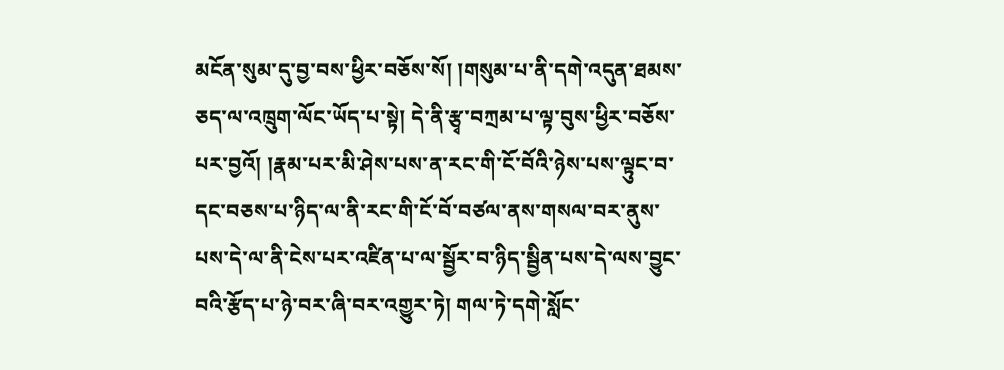མངོན་སུམ་དུ་བྱ་བས་ཕྱིར་བཅོས་སོ། །གསུམ་པ་ནི་དགེ་འདུན་ཐམས་ཅད་ལ་འཁྲུག་ལོང་ཡོད་པ་སྟེ། དེ་ནི་རྩྭ་བཀྲམ་པ་ལྟ་བུས་ཕྱིར་བཅོས་པར་བྱའོ། །རྣམ་པར་མི་ཤེས་པས་ན་རང་གི་ངོ་བོའི་ཉེས་པས་ལྟུང་བ་དང་བཅས་པ་ཉིད་ལ་ནི་རང་གི་ངོ་བོ་བཙལ་ནས་གསལ་བར་ནུས་པས་དེ་ལ་ནི་ངེས་པར་འཛིན་པ་ལ་སྦྱོར་བ་ཉིད་སྦྱིན་པས་དེ་ལས་བྱུང་བའི་རྩོད་པ་ཉེ་བར་ཞི་བར་འགྱུར་ཏེ། གལ་ཏེ་དགེ་སློང་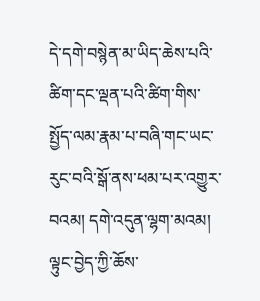དེ་དགེ་བསྙེན་མ་ཡིད་ཆེས་པའི་ཚིག་དང་ལྡན་པའི་ཚིག་གིས་སྤྱོད་ལམ་རྣམ་པ་བཞི་གང་ཡང་རུང་བའི་སྒོ་ནས་ཕམ་པར་འགྱུར་བའམ། དགེ་འདུན་ལྷག་མའམ། ལྟུང་བྱེད་ཀྱི་ཆོས་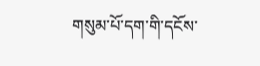གསུམ་པོ་དག་གི་དངོས་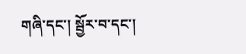གཞི་དང་། སྦྱོར་བ་དང་།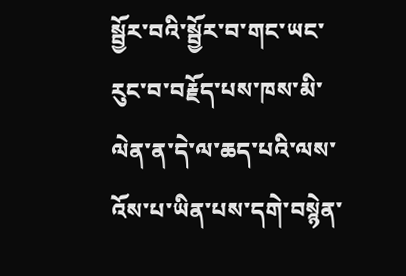སྦྱོར་བའི་སྦྱོར་བ་གང་ཡང་རུང་བ་བརྗོད་པས་ཁས་མི་ལེན་ན་དེ་ལ་ཆད་པའི་ལས་འོས་པ་ཡིན་པས་དགེ་བསྙེན་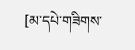[མ་དཔེ་གཟིགས་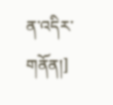ན་འདིར་གནོན།]